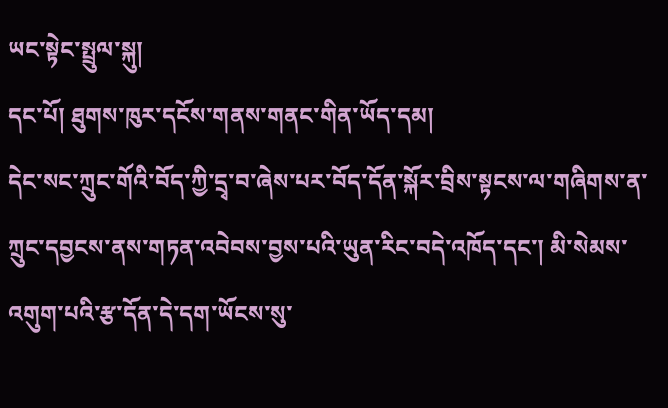ཡང་སྟེང་སྤྲུལ་སྐུ།
དང་པོ། ཐུགས་ཁུར་དངོས་གནས་གནང་གིན་ཡོད་དམ།
དེང་སང་ཀྲུང་གོའི་བོད་ཀྱི་དྲྭ་བ་ཞེས་པར་བོད་དོན་སྐོར་བྲིས་སྟངས་ལ་གཞིགས་ན་ཀྲུང་དབྱངས་ནས་གཏན་འབེབས་བྱས་པའི་ཡུན་རིང་བདེ་འཁོད་དང་། མི་སེམས་འགུག་པའི་རྩ་དོན་དེ་དག་ཡོངས་སུ་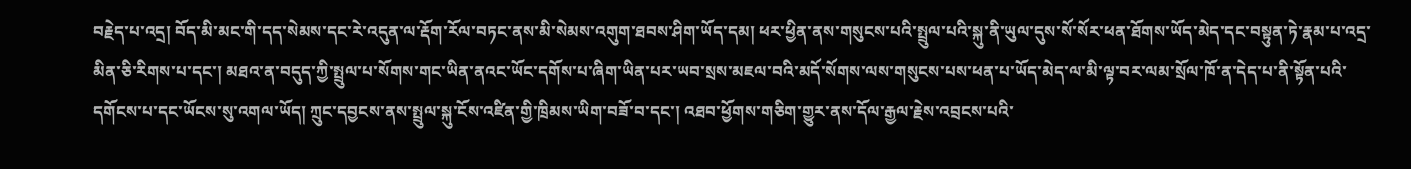བརྗེད་པ་འདྲ། བོད་མི་མང་གི་དད་སེམས་དང་རེ་འདུན་ལ་རྡོག་རོལ་བཏང་ནས་མི་སེམས་འགུག་ཐབས་ཤིག་ཡོད་དམ། ཕར་ཕྱིན་ནས་གསུངས་པའི་སྤྲུལ་པའི་སྐུ་ནི་ཡུལ་དུས་སོ་སོར་ཕན་ཐོགས་ཡོད་མེད་དང་བསྟུན་ཏེ་རྣམ་པ་འདྲ་མིན་ཅི་རིགས་པ་དང་། མཐའ་ན་བདུད་ཀྱི་སྤྲུལ་པ་སོགས་གང་ཡིན་ནའང་ཡོང་དགོས་པ་ཞིག་ཡིན་པར་ཡབ་སྲས་མཇལ་བའི་མདོ་སོགས་ལས་གསུངས་པས་ཕན་པ་ཡོད་མེད་ལ་མི་ལྟ་བར་ལམ་སྲོལ་ཁོ་ན་དེད་པ་ནི་སྟོན་པའི་དགོངས་པ་དང་ཡོངས་སུ་འགལ་ཡོད། ཀྲུང་དབྱངས་ནས་སྤྲུལ་སྐུ་ངོས་འཛིན་གྱི་ཁྲིམས་ཡིག་བཟོ་བ་དང་། འཐབ་ཕྱོགས་གཅིག་གྱུར་ནས་དོལ་རྒྱལ་རྗེས་འབྲངས་པའི་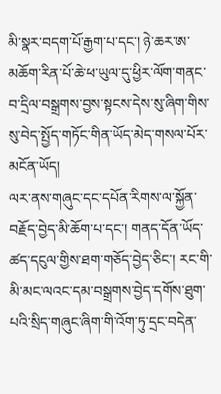མི་སྣར་བདག་པོ་རྒྱག་པ་དང་། ཉེ་ཆར་ཨ་མཆོག་རིན་པོ་ཆེ་ཕ་ཡུལ་དུ་ཕྱིར་ལོག་གནང་བ་དྲིལ་བསྒྲགས་བྱས་སྟངས་དེས་སུ་ཞིག་གིས་སུ་བེད་སྤྱོད་གཏོང་གིན་ཡོད་མེད་གསལ་པོར་མངོན་ཡོད།
ལར་ནས་གཞུང་དང་དཔོན་རིགས་ལ་སྐྱོན་བརྗོད་བྱེད་མི་ཆོག་པ་དང་། གནད་དོན་ཡོད་ཚད་དངུལ་གྱིས་ཐག་གཅོད་བྱེད་ཅིང་། རང་གི་མི་མང་ལའང་དམ་བསྒྲགས་བྱེད་དགོས་ཐུག་པའི་སྲིད་གཞུང་ཞིག་གི་འོག་ཏུ་དྲང་བདེན་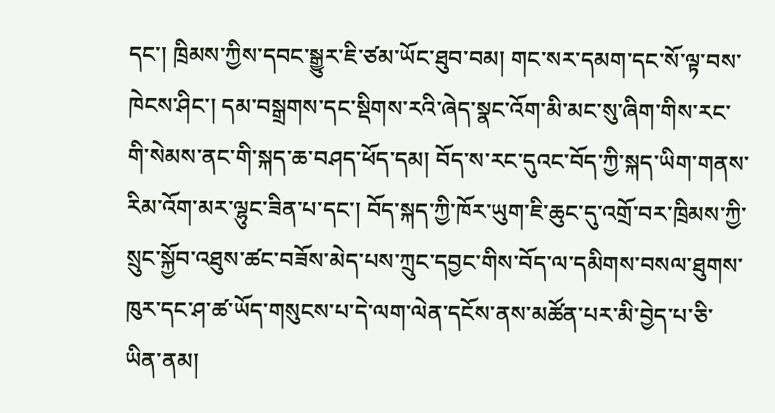དང་། ཁྲིམས་ཀྱིས་དབང་སྒྱུར་ཇི་ཙམ་ཡོང་ཐུབ་བམ། གང་སར་དམག་དང་སོ་ལྟ་བས་ཁེངས་ཤིང་། དམ་བསྒྲགས་དང་སྡིགས་རའི་ཞེད་སྣང་འོག་མི་མང་སུ་ཞིག་གིས་རང་གི་སེམས་ནང་གི་སྐད་ཆ་བཤད་ཕོད་དམ། བོད་ས་རང་དུའང་བོད་ཀྱི་སྐད་ཡིག་གནས་རིམ་འོག་མར་ལྷུང་ཟིན་པ་དང་། བོད་སྐད་ཀྱི་ཁོར་ཡུག་ཇི་ཆུང་དུ་འགྲོ་བར་ཁྲིམས་ཀྱི་སྲུང་སྐྱོབ་འཐུས་ཚང་བཟོས་མེད་པས་ཀྲུང་དབྱང་གིས་བོད་ལ་དམིགས་བསལ་ཐུགས་ཁུར་དང་ཤ་ཚ་ཡོད་གསུངས་པ་དེ་ལག་ལེན་དངོས་ནས་མཚོན་པར་མི་བྱེད་པ་ཅི་ཡིན་ནམ།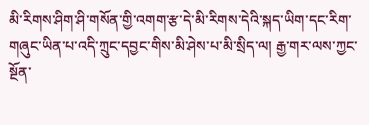མི་རིགས་ཤིག་ཤི་གསོན་གྱི་འགག་རྩ་དེ་མི་རིགས་དེའི་སྐད་ཡིག་དང་རིག་གཞུང་ཡིན་པ་འདི་ཀྲུང་དབྱང་གིས་མི་ཤེས་པ་མི་སྲིད་ལ། རྒྱ་གར་ལས་ཀྱང་སྔོན་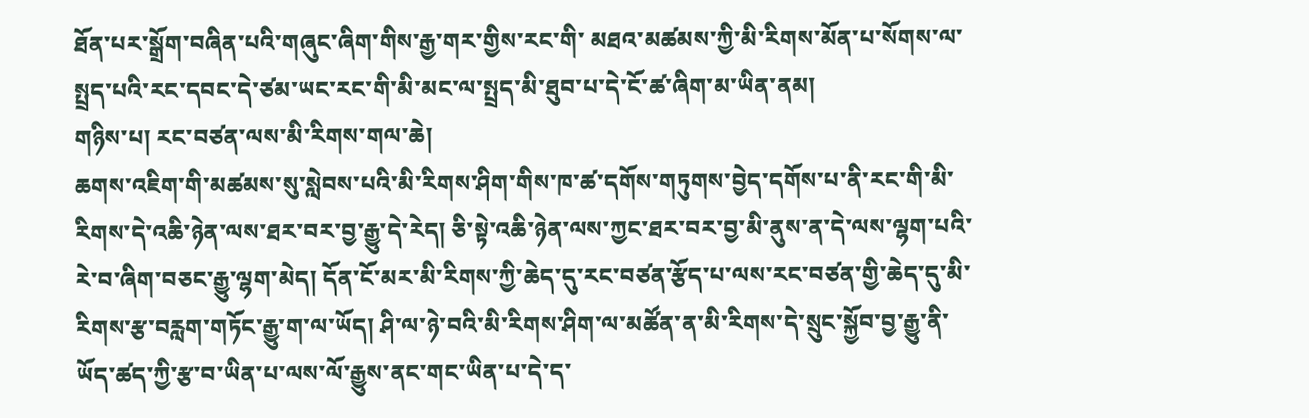ཐོན་པར་སྒྲོག་བཞིན་པའི་གཞུང་ཞིག་གིས་རྒྱ་གར་གྱིས་རང་གི་ མཐའ་མཚམས་ཀྱི་མི་རིགས་མོན་པ་སོགས་ལ་སྤྲད་པའི་རང་དབང་དེ་ཙམ་ཡང་རང་གི་མི་མང་ལ་སྤྲད་མི་ཐུབ་པ་དེ་ངོ་ཚ་ཞིག་མ་ཡིན་ནམ།
གཉིས་པ། རང་བཙན་ལས་མི་རིགས་གལ་ཆེ།
ཆགས་འཇིག་གི་མཚམས་སུ་སླེབས་པའི་མི་རིགས་ཤིག་གིས་ཁ་ཚ་དགོས་གཏུགས་བྱེད་དགོས་པ་ནི་རང་གི་མི་རིགས་དེ་འཆི་ཉེན་ལས་ཐར་བར་བྱ་རྒྱུ་དེ་རེད། ཅི་སྟེ་འཆི་ཉེན་ལས་ཀྱང་ཐར་བར་བྱ་མི་ནུས་ན་དེ་ལས་ལྷག་པའི་རེ་བ་ཞིག་བཅང་རྒྱུ་ལྷག་མེད། དོན་ངོ་མར་མི་རིགས་ཀྱི་ཆེད་དུ་རང་བཙན་རྩོད་པ་ལས་རང་བཙན་གྱི་ཆེད་དུ་མི་རིགས་རྩ་བརླག་གཏོང་རྒྱུ་ག་ལ་ཡོད། ཤི་ལ་ཉེ་བའི་མི་རིགས་ཤིག་ལ་མཚོན་ན་མི་རིགས་དེ་སྲུང་སྐྱོབ་བྱ་རྒྱུ་ནི་ཡོད་ཚད་ཀྱི་རྩ་བ་ཡིན་པ་ལས་ལོ་རྒྱུས་ནང་གང་ཡིན་པ་དེ་ད་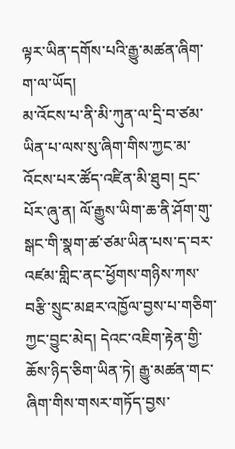ལྟར་ཡིན་དགོས་པའི་རྒྱུ་མཚན་ཞིག་ག་ལ་ཡོད།
མ་འོངས་པ་ནི་མི་ཀུན་ལ་དྲི་བ་ཙམ་ཡིན་པ་ལས་སུ་ཞིག་གིས་ཀྱང་མ་འོངས་པར་ཚོད་འཛིན་མི་ཐུབ། དྲང་པོར་ཞུ་ན། ལོ་རྒྱུས་ཡིག་ཆ་ནི་ཤོག་གུ་སྒང་གི་སྣག་ཚ་ཙམ་ཡིན་པས་ད་བར་འཛམ་གླིང་ནང་ཕྱོགས་གཉིས་ཀས་བརྩི་སྲུང་མཐར་འཁྱོལ་བྱས་པ་གཅིག་ཀྱང་བྱུང་མེད། དེའང་འཇིག་རྟེན་གྱི་ཆོས་ཉིད་ཅིག་ཡིན་ཏེ། རྒྱུ་མཚན་གང་ཞིག་གིས་གསར་གཏོད་བྱས་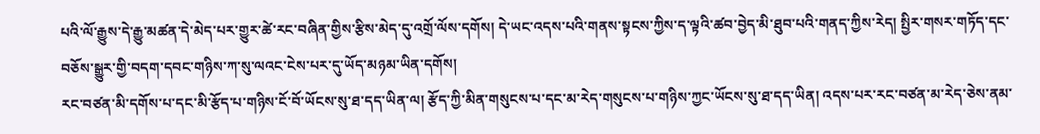པའི་ལོ་རྒྱུས་དེ་རྒྱུ་མཚན་དེ་མེད་པར་གྱུར་ཚེ་རང་བཞིན་གྱིས་རྩིས་མེད་དུ་འགྲོ་ལོས་དགོས། དེ་ཡང་འདས་པའི་གནས་སྟངས་ཀྱིས་ད་ལྟའི་ཚབ་བྱེད་མི་ཐུབ་པའི་གནད་ཀྱིས་རེད། སྤྱིར་གསར་གཏོད་དང་བཅོས་སྒྱུར་གྱི་བདག་དབང་གཉིས་ཀ་སུ་ལའང་ངེས་པར་དུ་ཡོད་མཉམ་ཡིན་དགོས།
རང་བཙན་མི་དགོས་པ་དང་མི་རྩོད་པ་གཉིས་ངོ་བོ་ཡོངས་སུ་ཐ་དད་ཡིན་ལ། རྩོད་ཀྱི་མིན་གསུངས་པ་དང་མ་རེད་གསུངས་པ་གཉིས་ཀྱང་ཡོངས་སུ་ཐ་དད་ཡིན། འདས་པར་རང་བཙན་མ་རེད་ཅེས་ནམ་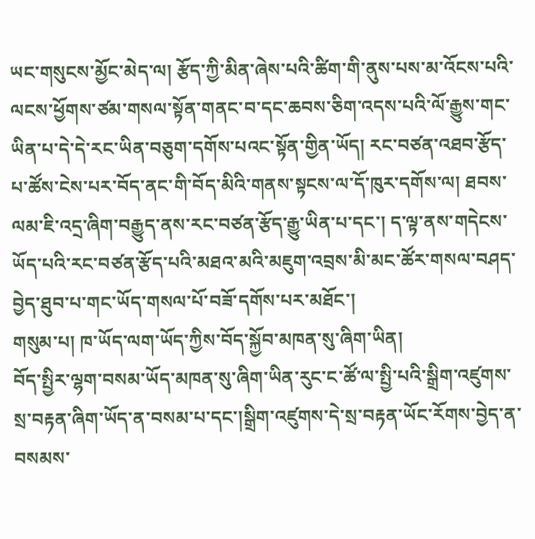ཡང་གསུངས་མྱོང་མེད་ལ། རྩོད་ཀྱི་མིན་ཞེས་པའི་ཚིག་གི་ནུས་པས་མ་འོངས་པའི་ལངས་ཕྱོགས་ཙམ་གསལ་སྟོན་གནང་བ་དང་ཆབས་ཅིག་འདས་པའི་ལོ་རྒྱུས་གང་ཡིན་པ་དེ་དེ་རང་ཡིན་བཅུག་དགོས་པའང་སྟོན་གྱིན་ཡོད། རང་བཙན་འཐབ་རྩོད་པ་ཚོས་ངེས་པར་བོད་ནང་གི་བོད་མིའི་གནས་སྟངས་ལ་དོ་ཁུར་དགོས་ལ། ཐབས་ལམ་ཇི་འདྲ་ཞིག་བརྒྱུད་ནས་རང་བཙན་རྩོད་རྒྱུ་ཡིན་པ་དང་། ད་ལྟ་ནས་གདེངས་ཡོད་པའི་རང་བཙན་རྩོད་པའི་མཐའ་མའི་མཇུག་འབྲས་མི་མང་ཚོར་གསལ་བཤད་བྱེད་ཐུབ་པ་གང་ཡོད་གསལ་པོ་བཟོ་དགོས་པར་མཐོང་།
གསུམ་པ། ཁ་ཡོད་ལག་ཡོད་ཀྱིས་བོད་སྐྱོབ་མཁན་སུ་ཞིག་ཡིན།
བོད་སྤྱིར་ལྷག་བསམ་ཡོད་མཁན་སུ་ཞིག་ཡིན་རུང་ང་ཚོ་ལ་སྤྱི་པའི་སྒྲིག་འཛུགས་སྲ་བརྟན་ཞིག་ཡོད་ན་བསམ་པ་དང་།སྒྲིག་འཛུགས་དེ་སྲ་བརྟན་ཡོང་རོགས་བྱེད་ན་བསམས་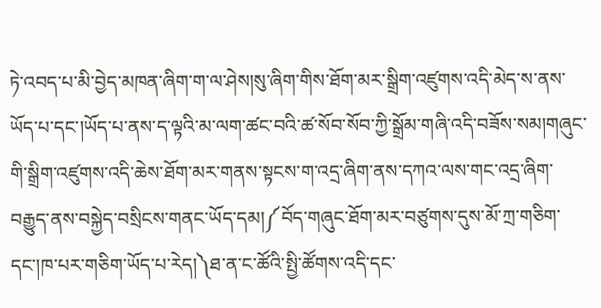ཏེ་འབད་པ་མི་བྱེད་མཁན་ཞིག་ག་ལ་ཤེས།སུ་ཞིག་གིས་ཐོག་མར་སྒྲིག་འཛུགས་འདི་མེད་ས་ནས་ཡོད་པ་དང་།ཡོད་པ་ནས་ད་ལྟའི་མ་ལག་ཚང་བའི་ཚ་སོབ་སོབ་ཀྱི་སྒྲོམ་གཞི་འདི་བཟོས་སམ།གཞུང་གི་སྒྲིག་འཛུགས་འདི་ཆེས་ཐོག་མར་གནས་སྟངས་ག་འདྲ་ཞིག་ནས་དཀའ་ལས་གང་འདྲ་ཞིག་བརྒྱུད་ནས་བསྐྱེད་བསྲིངས་གནང་ཡོད་དམ།༼བོད་གཞུང་ཐོག་མར་བཙུགས་དུས་མོ་ཀྲ་གཅིག་དང་།ཁ་པར་གཅིག་ཡོད་པ་རེད།༽ཐ་ན་ང་ཚོའི་སྤྱི་ཚོགས་འདི་དང་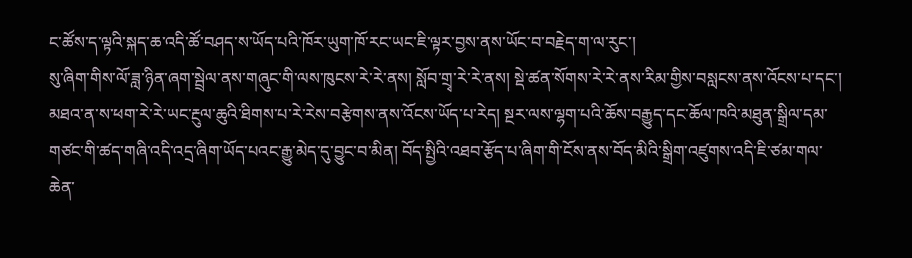ང་ཚོས་ད་ལྟའི་སྐད་ཆ་འདི་ཚོ་བཤད་ས་ཡོད་པའི་ཁོར་ཡུག་ཁོ་རང་ཡང་ཇི་ལྟར་བྱས་ནས་ཡོང་བ་བརྗེད་ག་ལ་རུང་།
སུ་ཞིག་གིས་ལོ་ཟླ་ཉིན་ཞག་སྦྲེལ་ནས་གཞུང་གི་ལས་ཁུངས་རེ་རེ་ནས། སློབ་གྲྭ་རེ་རེ་ནས། སྡེ་ཚན་སོགས་རེ་རེ་ནས་རིམ་གྱིས་བསླངས་ནས་འོངས་པ་དང་། མཐའ་ན་ས་ཕག་རེ་རེ་ཡང་རྔུལ་ཆུའི་ཐིགས་པ་རེ་རེས་བརྩེགས་ནས་འོངས་ཡོད་པ་རེད། སྔར་ལས་ལྷག་པའི་ཆོས་བརྒྱུད་དང་ཆོལ་ཁའི་མཐུན་སྒྲིལ་དམ་གཙང་གི་ཚད་གཞི་འདི་འདྲ་ཞིག་ཡོད་པའང་རྒྱུ་མེད་དུ་བྱུང་བ་མིན། བོད་སྤྱིའི་འཐབ་རྩོད་པ་ཞིག་གི་ངོས་ནས་བོད་མིའི་སྒྲིག་འཛུགས་འདི་ཇི་ཙམ་གལ་ཆེན་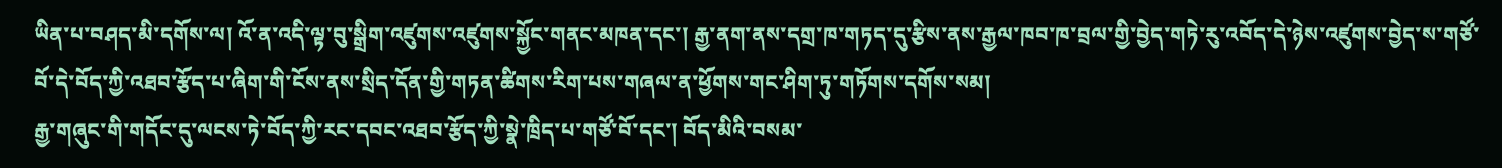ཡིན་པ་བཤད་མི་དགོས་ལ། འོ་ན་འདི་ལྟ་བུ་སྒྲིག་འཛུགས་འཛུགས་སྐྱོང་གནང་མཁན་དང་། རྒྱ་ནག་ནས་དགྲ་ཁ་གཏད་དུ་རྩིས་ནས་རྒྱལ་ཁབ་ཁ་བྲལ་གྱི་བྱེད་གཏེ་རུ་འབོད་དེ་ཉེས་འཛུགས་བྱེད་ས་གཙོ་བོ་དེ་བོད་ཀྱི་འཐབ་རྩོད་པ་ཞིག་གི་ངོས་ནས་སྲིད་དོན་གྱི་གཏན་ཚིགས་རིག་པས་གཞལ་ན་ཕྱོགས་གང་ཤིག་ཏུ་གཏོགས་དགོས་སམ།
རྒྱ་གཞུང་གི་གདོང་དུ་ལངས་ཏེ་བོད་ཀྱི་རང་དབང་འཐབ་རྩོད་ཀྱི་སྣེ་ཁྲིད་པ་གཙོ་བོ་དང་། བོད་མིའི་བསམ་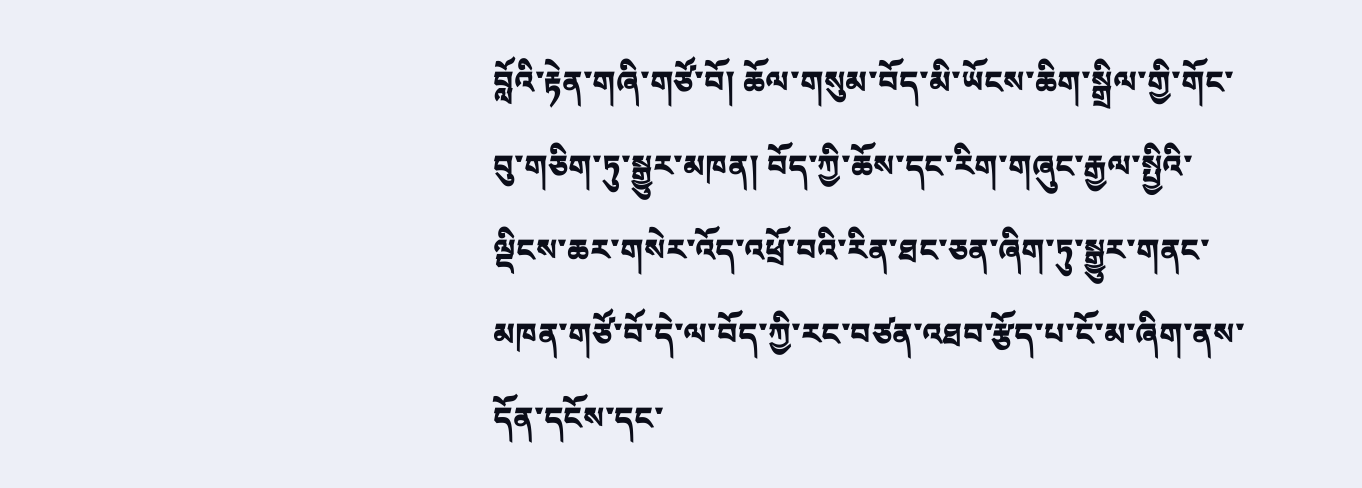བློའི་རྟེན་གཞི་གཙོ་བོ། ཆོལ་གསུམ་བོད་མི་ཡོངས་ཆིག་སྒྲིལ་གྱི་གོང་བུ་གཅིག་ཏུ་སྒྱུར་མཁན། བོད་ཀྱི་ཆོས་དང་རིག་གཞུང་རྒྱལ་སྤྱིའི་ལྡིངས་ཆར་གསེར་འོད་འཕྲོ་བའི་རིན་ཐང་ཅན་ཞིག་ཏུ་སྒྱུར་གནང་མཁན་གཙོ་བོ་དེ་ལ་བོད་ཀྱི་རང་བཙན་འཐབ་རྩོད་པ་ངོ་མ་ཞིག་ནས་དོན་དངོས་དང་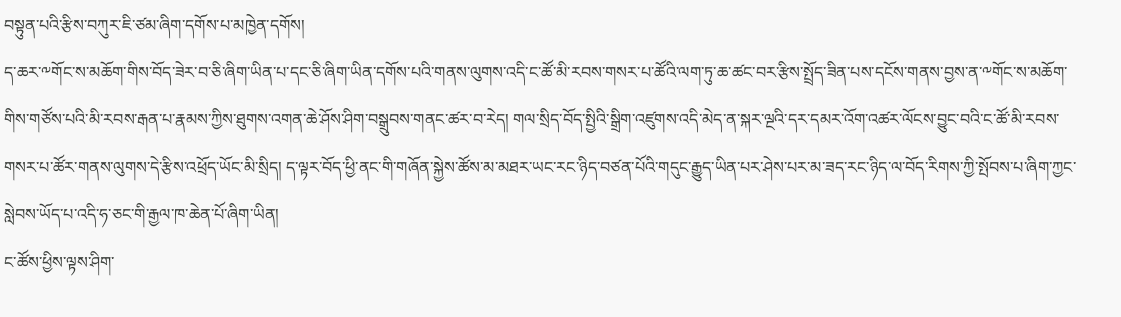བསྟུན་པའི་རྩིས་བཀུར་ཇི་ཙམ་ཞིག་དགོས་པ་མཁྱེན་དགོས།
ད་ཆར་༸གོང་ས་མཆོག་གིས་བོད་ཟེར་བ་ཅི་ཞིག་ཡིན་པ་དང་ཅི་ཞིག་ཡིན་དགོས་པའི་གནས་ལུགས་འདི་ང་ཚོ་མི་རབས་གསར་པ་ཚོའི་ལག་ཏུ་ཆ་ཚང་བར་རྩིས་སྤྲོད་ཟིན་པས་དངོས་གནས་བྱས་ན་༸གོང་ས་མཆོག་གིས་གཙོས་པའི་མི་རབས་རྒན་པ་རྣམས་ཀྱིས་ཐུགས་འགན་ཆེ་ཤོས་ཤིག་བསྒྲུབས་གནང་ཚར་བ་རེད། གལ་སྲིད་བོད་སྤྱིའི་སྒྲིག་འཛུགས་འདི་མེད་ན་སྐར་ལྔའི་དར་དམར་འོག་འཚར་ལོངས་བྱུང་བའི་ང་ཚོ་མི་རབས་གསར་པ་ཚོར་གནས་ལུགས་དེ་རྩིས་འཕྲོད་ཡོང་མི་སྲིད། ད་ལྟར་བོད་ཕྱི་ནང་གི་གཞོན་སྐྱེས་ཚོས་མ་མཐར་ཡང་རང་ཉིད་བཙན་པོའི་གདུང་རྒྱུད་ཡིན་པར་ཤེས་པར་མ་ཟད་རང་ཉིད་ལ་བོད་རིགས་ཀྱི་སྤོབས་པ་ཞིག་ཀྱང་སླེབས་ཡོད་པ་འདི་ཧ་ཅང་གི་རྒྱལ་ཁ་ཆེན་པོ་ཞིག་ཡིན།
ང་ཚོས་ཕྱིས་ལྟས་ཤིག་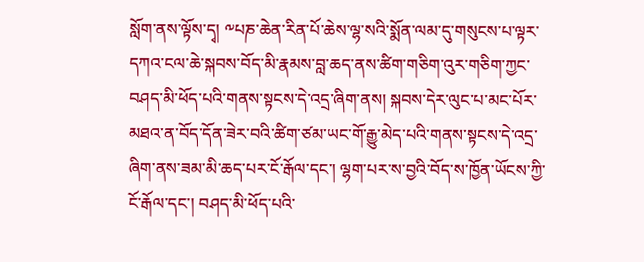སློག་ནས་ལྟོས་དྭ། ༸པཎ་ཆེན་རིན་པོ་ཆེས་ལྷ་སའི་སྨོན་ལམ་དུ་གསུངས་པ་ལྟར་དཀའ་ངལ་ཆེ་སྐབས་བོད་མི་རྣམས་བླ་ཆད་ནས་ཚིག་གཅིག་འུར་གཅིག་ཀྱང་བཤད་མི་ཕོད་པའི་གནས་སྟངས་དེ་འདྲ་ཞིག་ནས། སྐབས་དེར་ལུང་པ་མང་པོར་མཐའ་ན་བོད་དོན་ཟེར་བའི་ཚིག་ཙམ་ཡང་གོ་རྒྱུ་མེད་པའི་གནས་སྟངས་དེ་འདྲ་ཞིག་ནས་ཟམ་མི་ཆད་པར་ངོ་རྒོལ་དང་། ལྷག་པར་ས་བྱའི་བོད་ས་ཁྱོན་ཡོངས་ཀྱི་ངོ་རྒོལ་དང་། བཤད་མི་ཕོད་པའི་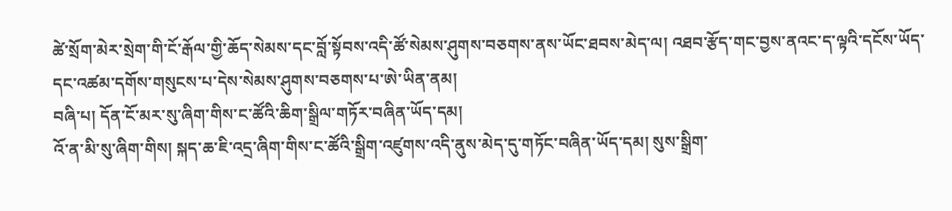ཚེ་སྲོག་མེར་སྲེག་གི་ངོ་རྒོལ་གྱི་ཆོད་སེམས་དང་བློ་སྟོབས་འདི་ཚོ་སེམས་ཤུགས་བཅགས་ནས་ཡོང་ཐབས་མེད་ལ། འཐབ་རྩོད་གང་བྱས་ནའང་ད་ལྟའི་དངོས་ཡོད་དང་འཚམ་དགོས་གསུངས་པ་དེས་སེམས་ཤུགས་བཅགས་པ་ཨེ་ཡིན་ནམ།
བཞི་པ། དོན་ངོ་མར་སུ་ཞིག་གིས་ང་ཚོའི་ཆིག་སྒྲིལ་གཏོར་བཞིན་ཡོད་དམ།
འོ་ན་མི་སུ་ཞིག་གིས། སྐད་ཆ་ཇི་འདྲ་ཞིག་གིས་ང་ཚོའི་སྒྲིག་འཛུགས་འདི་ནུས་མེད་དུ་གཏོང་བཞིན་ཡོད་དམ། སུས་སྒྲིག་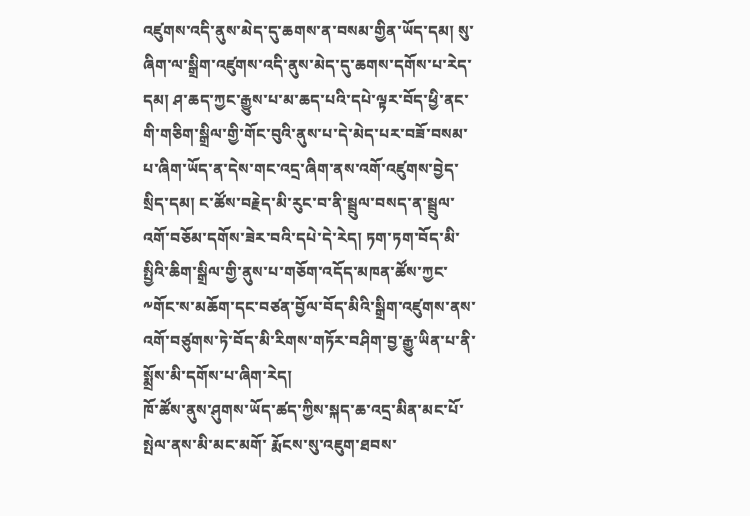འཛུགས་འདི་ནུས་མེད་དུ་ཆགས་ན་བསམ་གྱིན་ཡོད་དམ། སུ་ཞིག་ལ་སྒྲིག་འཛུགས་འདི་ནུས་མེད་དུ་ཆགས་དགོས་པ་རེད་དམ། ཤ་ཆད་ཀྱང་རྒྱུས་པ་མ་ཆད་པའི་དཔེ་ལྟར་བོད་ཕྱི་ནང་གི་གཅིག་སྒྲིལ་གྱི་གོང་བུའི་ནུས་པ་དེ་མེད་པར་བཟོ་བསམ་པ་ཞིག་ཡོད་ན་དེས་གང་འདྲ་ཞིག་ནས་འགོ་འཛུགས་བྱེད་སྲིད་དམ། ང་ཚོས་བརྗེད་མི་རུང་བ་ནི་སྦྲུལ་བསད་ན་སྦྲུལ་འགོ་བཅོམ་དགོས་ཟེར་བའི་དཔེ་དེ་རེད། ཏག་ཏག་བོད་མི་སྤྱིའི་ཆིག་སྒྲིལ་གྱི་ནུས་པ་གཅོག་འདོད་མཁན་ཚོས་ཀྱང་༸གོང་ས་མཆོག་དང་བཙན་བྱོལ་བོད་མིའི་སྒྲིག་འཛུགས་ནས་འགོ་བཙུགས་ཏེ་བོད་མི་རིགས་གཏོར་བཤིག་བྱ་རྒྱུ་ཡིན་པ་ནི་སྨྲོས་མི་དགོས་པ་ཞིག་རེད།
ཁོ་ཚོས་ནུས་ཤུགས་ཡོད་ཚད་ཀྱིས་སྐད་ཆ་འདྲ་མིན་མང་པོ་སྤེལ་ནས་མི་མང་མགོ་ རྨོངས་སུ་འཇུག་ཐབས་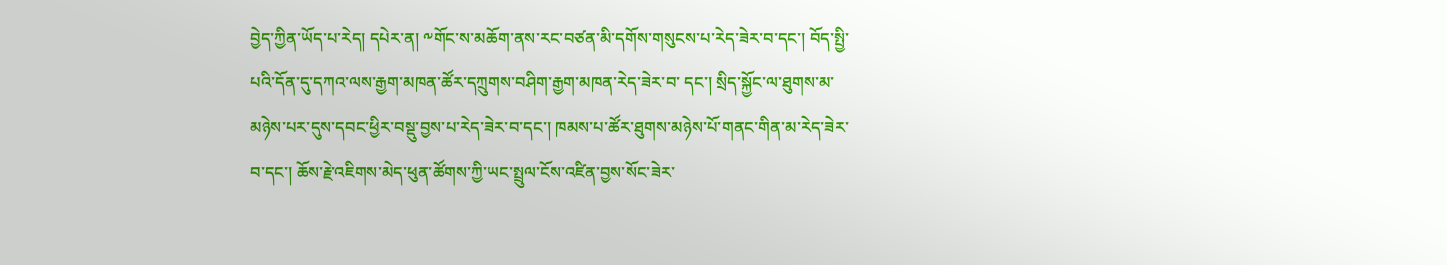བྱེད་ཀྱིན་ཡོད་པ་རེད། དཔེར་ན། ༸གོང་ས་མཆོག་ནས་རང་བཙན་མི་དགོས་གསུངས་པ་རེད་ཟེར་བ་དང་། བོད་སྤྱི་པའི་དོན་དུ་དཀའ་ལས་རྒྱག་མཁན་ཚོར་དཀྲུགས་བཤིག་རྒྱག་མཁན་རེད་ཟེར་བ་ དང་། སྲིད་སྐྱོང་ལ་ཐུགས་མ་མཉེས་པར་དུས་དབང་ཕྱིར་བསྡུ་བྱས་པ་རེད་ཟེར་བ་དང་། ཁམས་པ་ཚོར་ཐུགས་མཉེས་པོ་གནང་གིན་མ་རེད་ཟེར་བ་དང་། ཆོས་རྗེ་འཇིགས་མེད་ཕུན་ཚོགས་ཀྱི་ཡང་སྤྲུལ་ངོས་འཛིན་བྱས་སོང་ཟེར་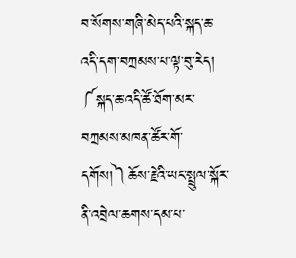བ་སོགས་གཞི་མེད་པའི་སྐད་ཆ་འདི་དག་བཀྲམས་པ་ལྟ་བུ་རེད། ༼སྐད་ཆ་འདི་ཚོ་ཐོག་མར་བཀྲམས་མཁན་ཚོར་གོ་དགོས།༽ཆོས་རྗེའི་ཡང་སྤྲུལ་སྐོར་ནི་འབྲེལ་ཆགས་དམ་པ་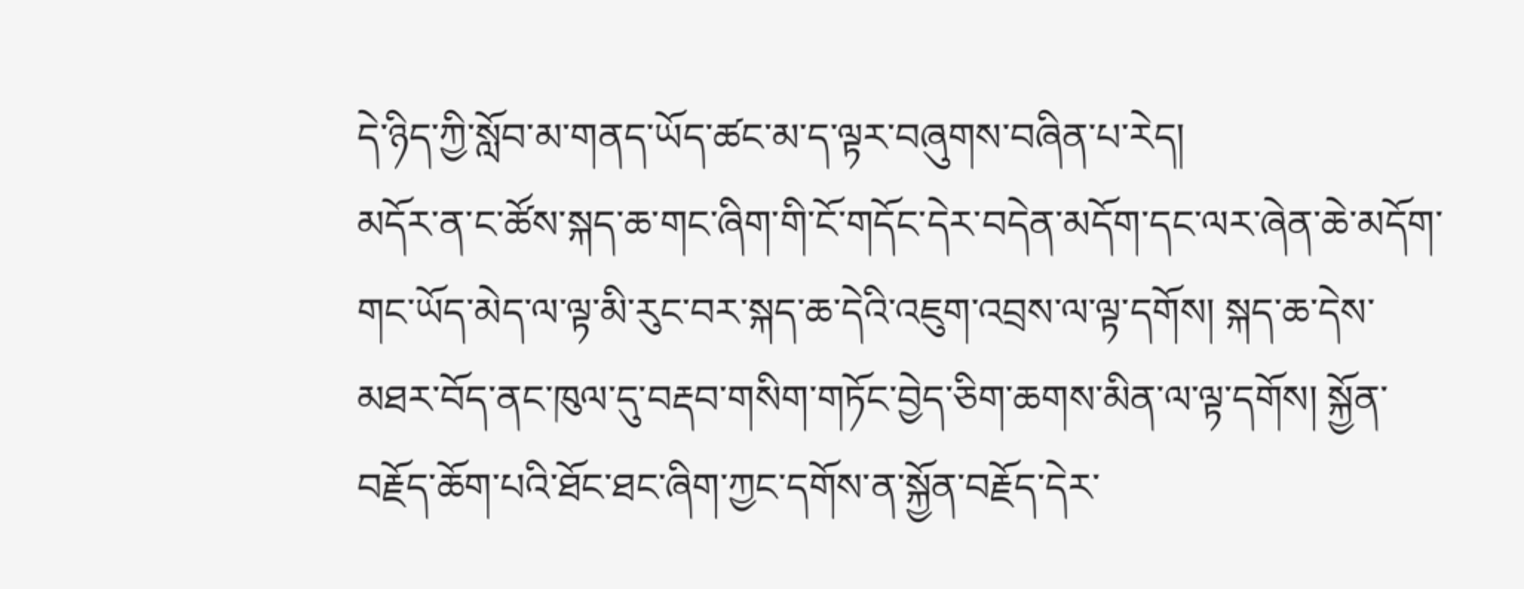དེ་ཉིད་ཀྱི་སློབ་མ་གནད་ཡོད་ཚང་མ་ད་ལྟར་བཞུགས་བཞིན་པ་རེད།
མདོར་ན་ང་ཚོས་སྐད་ཆ་གང་ཞིག་གི་ངོ་གདོང་དེར་བདེན་མདོག་དང་ལར་ཞེན་ཆེ་མདོག་གང་ཡོད་མེད་ལ་ལྟ་མི་རུང་བར་སྐད་ཆ་དེའི་འཇུག་འབྲས་ལ་ལྟ་དགོས། སྐད་ཆ་དེས་མཐར་བོད་ནང་ཁུལ་དུ་བརྡབ་གསིག་གཏོང་བྱེད་ཅིག་ཆགས་མིན་ལ་ལྟ་དགོས། སྐྱོན་བརྗོད་ཆོག་པའི་ཐོང་ཐང་ཞིག་ཀྱང་དགོས་ན་སྐྱོན་བརྗོད་དེར་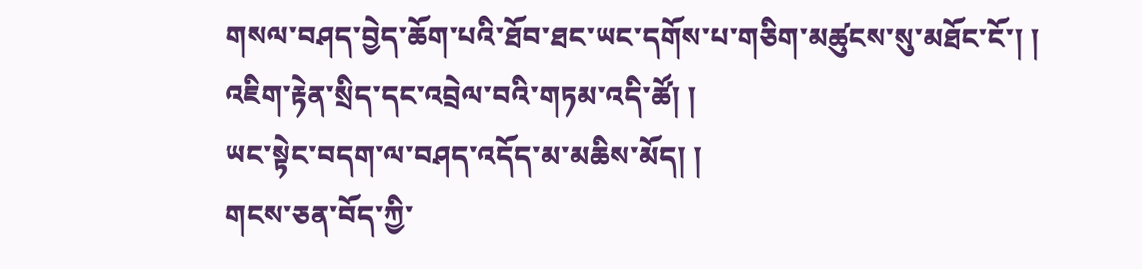གསལ་བཤད་བྱེད་ཆོག་པའི་ཐོབ་ཐང་ཡང་དགོས་པ་གཅིག་མཚུངས་སུ་མཐོང་ངོ་། །
འཇིག་རྟེན་སྲིད་དང་འབྲེལ་བའི་གཏམ་འདི་ཚོ། །
ཡང་སྟེང་བདག་ལ་བཤད་འདོད་མ་མཆིས་མོད། །
གངས་ཅན་བོད་ཀྱི་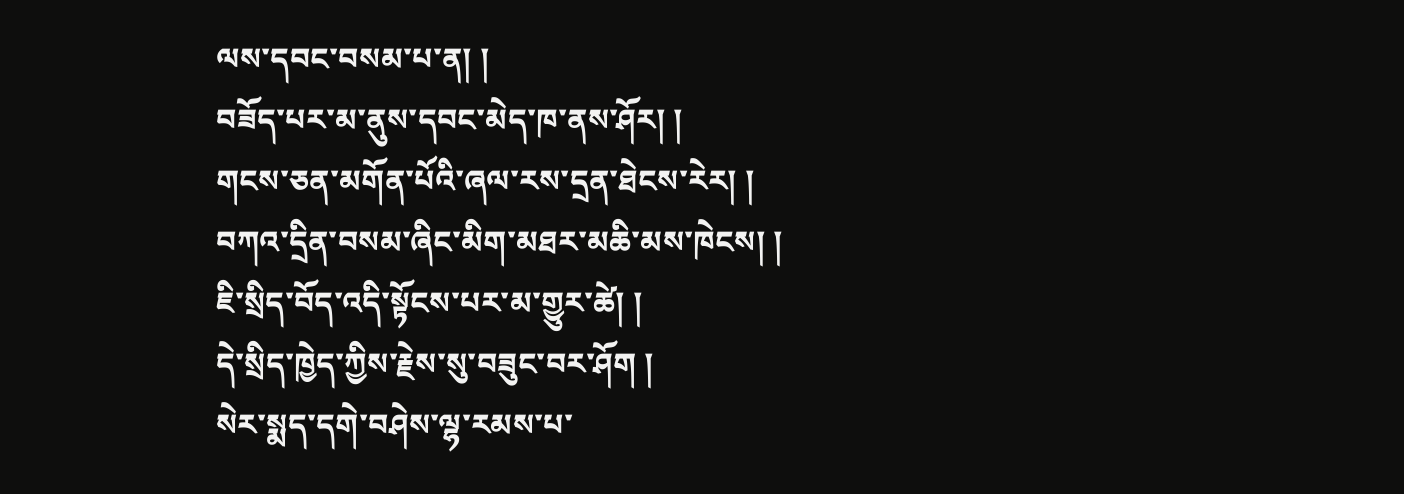ལས་དབང་བསམ་པ་ན། །
བཟོད་པར་མ་ནུས་དབང་མེད་ཁ་ནས་ཤོར། །
གངས་ཅན་མགོན་པོའི་ཞལ་རས་དྲན་ཐེངས་རེར། །
བཀའ་དྲིན་བསམ་ཞིང་མིག་མཐར་མཆི་མས་ཁེངས། །
ཇི་སྲིད་བོད་འདི་སྟོངས་པར་མ་གྱུར་ཚེ། །
དེ་སྲིད་ཁྱེད་ཀྱིས་རྗེས་སུ་བཟུང་བར་ཤོག །
སེར་སྨད་དགེ་བཤེས་ལྷ་རམས་པ་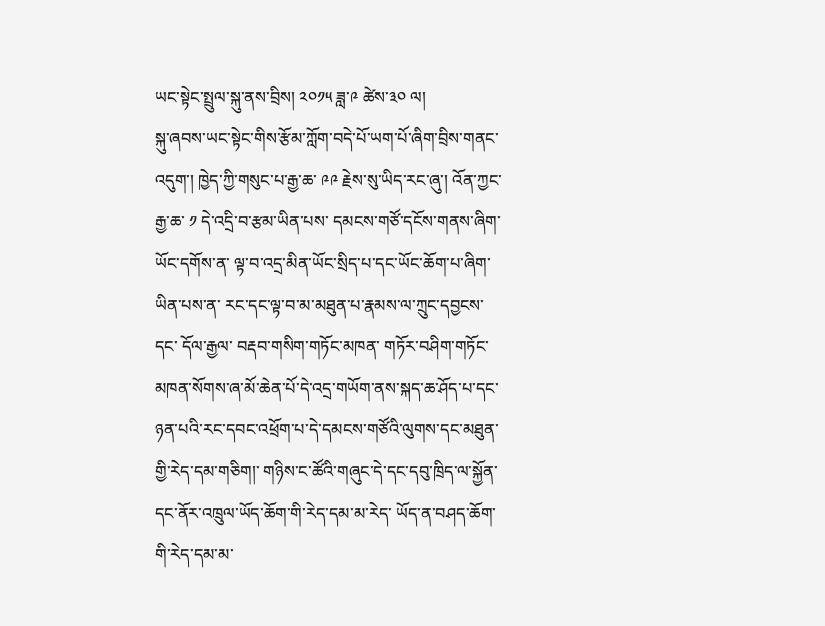ཡང་སྟེང་སྤྲུལ་སྐུ་ནས་བྲིས། ༢༠༡༥ ཟླ་༩ ཚེས་༣༠ ལ།
སྐུ་ཞབས་ཡང་སྟེང་གིས་རྩོམ་ཀློག་བདེ་པོ་ཡག་པོ་ཞིག་བྲིས་གནང་འདུག་། ཁྱེད་ཀྱི་གསུང་པ་རྒྱ་ཆ་ ༩༩ རྗེས་སུ་ཡིད་རང་ཞུ་། འོན་ཀྱང་རྒྱ་ཆ་ ༡ དེ་འདྲི་བ་རྩམ་ཡིན་པས་ དམངས་གཙོ་དངོས་གནས་ཞིག་ཡོང་དགོས་ན་ ལྟ་བ་འདྲ་མིན་ཡོང་སྲིད་པ་དང་ཡོང་ཆོག་པ་ཞིག་ཡིན་པས་ན་ རང་དང་ལྟ་བ་མ་མཐུན་པ་རྣམས་ལ་ཀྲུང་དབྱངས་དང་ དོལ་རྒྱལ་ བརྡབ་གསིག་གཏོང་མཁན་ གཏོར་བཤིག་གཏོང་མཁན་སོགས་ཞ་མོ་ཆེན་པོ་དེ་འདྲ་གཡོག་ནས་སྐད་ཆ་ཤོད་པ་དང་ཉན་པའི་རང་དབང་འཕྲོག་པ་དེ་དམངས་གཙོའི་ལུགས་དང་མཐུན་གྱི་རེད་དམ་གཅིག།་ གཉིས་ང་ཚོའི་གཞུང་དེ་དང་དབུ་ཁྲིད་ལ་སྐྱོན་དང་ནོར་འཁྲུལ་ཡོད་ཆོག་གི་རེད་དམ་མ་རེད་ ཡོད་ན་བཤད་ཆོག་གི་རེད་དམ་མ་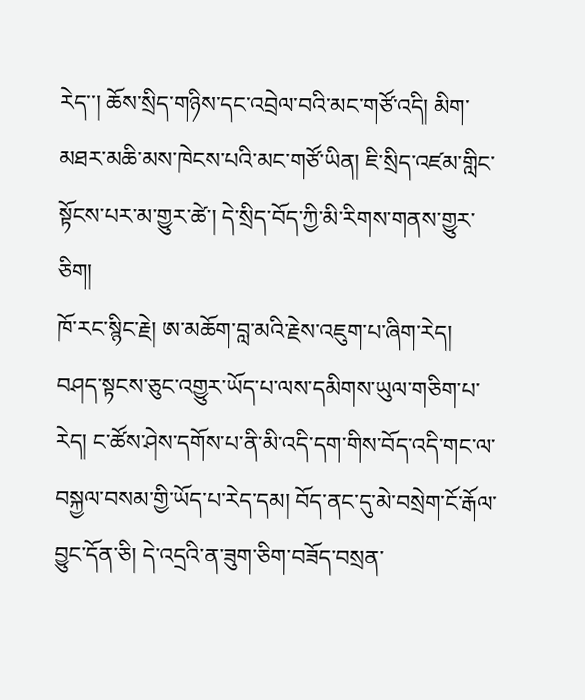རེད་་། ཆོས་སྲིད་གཉིས་དང་འབྲེལ་བའི་མང་གཙོ་འདི། མིག་མཐར་མཆི་མས་ཁེངས་པའི་མང་གཙོ་ཡིན། ཇི་སྲིད་འཛམ་གླིང་སྟོངས་པར་མ་གྱུར་ཚེ་། དེ་སྲིད་བོད་ཀྱི་མི་རིགས་གནས་གྱུར་ཅིག།
ཁོ་རང་སྙིང་རྗེ། ཨ་མཆོག་བླ་མའི་རྗེས་འཇུག་པ་ཞིག་རེད། བཤད་སྟངས་ཅུང་འགྱུར་ཡོད་པ་ལས་དམིགས་ཡུལ་གཅིག་པ་རེད། ང་ཚོས་ཤེས་དགོས་པ་ནི་མི་འདི་དག་གིས་བོད་འདི་གང་ལ་བསྐྱལ་བསམ་གྱི་ཡོད་པ་རེད་དམ། བོད་ནང་དུ་མེ་བསྲེག་ངོ་རྒོལ་བྱུང་དོན་ཅི། དེ་འདྲའི་ན་ཟུག་ཅིག་བཟོད་བསྲན་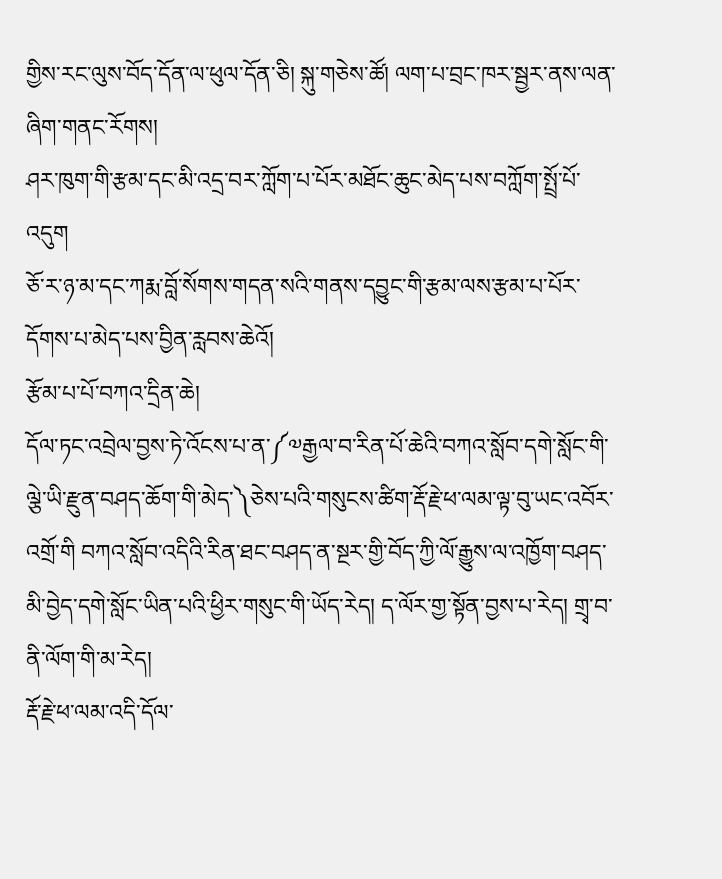གྱིས་རང་ལུས་བོད་དོན་ལ་ཕུལ་དོན་ཅི། སྐུ་གཅེས་ཚོ། ལག་པ་བྲང་ཁར་སྦྱར་ནས་ལན་ཞིག་གནང་རོགས།
ཤར་ཁུག་གི་རྩམ་དང་མི་འདྲ་བར་ཀློག་པ་པོར་མཐོང་ཆུང་མེད་པས་བཀློག་སྤྲོ་པོ་འདུག
ཅོ་ར་ཉ་མ་དང་ཀརྨ་བློ་སོགས་གདན་སའི་གནས་དབྱུང་གི་རྩམ་ལས་རྩམ་པ་པོར་དོགས་པ་མེད་པས་བྱིན་རླབས་ཆེའོ།
རྩོམ་པ་པོ་བཀའ་དྲིན་ཆེ།
དོལ་ཏང་འབྲེལ་བྱས་ཏེ་འོངས་པ་ན་༼༧རྒྱལ་བ་རིན་པོ་ཆེའི་བཀའ་སློབ་དགེ་སློང་གི་ལྕེ་ཡི་རྫུན་བཤད་ཆོག་གི་མེད་༽ཅེས་པའི་གསུངས་ཚིག་རྡོ་རྗེ་ཕ་ལམ་ལྟ་བུ་ཡང་འབོར་འགྲོ་གི བཀའ་སློབ་འདིའི་རིན་ཐང་བཤད་ན་སྔར་གྱི་བོད་ཀྱི་ལོ་རྒྱུས་ལ་འཁྱོག་བཤད་མི་བྱེད་དགེ་སློང་ཡིན་པའི་ཕྱིར་གསུང་གི་ཡོད་རེད། ད་ལོར་གྱ་སྟོན་བྱས་པ་རེད། གྲྭ་བ་ནི་ལོག་གི་མ་རེད།
རྡོ་རྗེ་ཕ་ལམ་འདི་དོལ་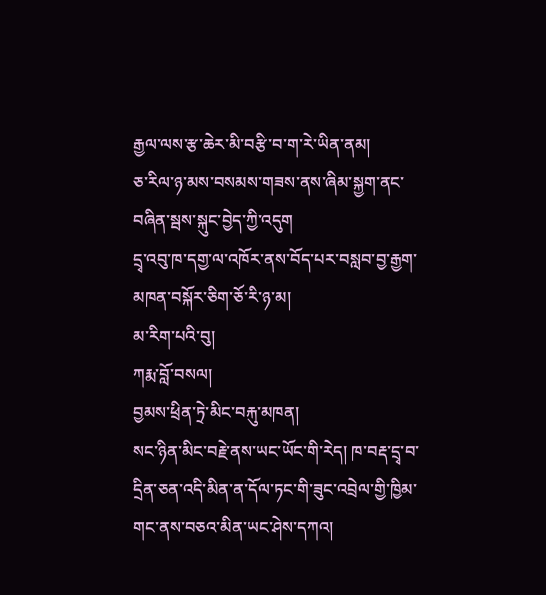རྒྱལ་ལས་རྩ་ཆེར་མི་བརྩི་བ་ག་རེ་ཡིན་ནམ།
ཅ་རིལ་ཉ་མས་བསམས་གཟས་ནས་ཞིམ་སྐྱག་ནང་བཞིན་སྦས་སྐུང་བྱེད་ཀྱི་འདུག
དྲྭ་འབུ་ཁ་དགྱ་ལ་འཁོར་ནས་བོད་པར་བསླབ་བྱ་རྒྱག་མཁན་བསྐོར་ཅིག་ཅོ་རི་ཉ་མ།
མ་རིག་པའི་བུ།
ཀརྨ་བློ་བསལ།
བྱམས་ཕྲིན་ཏྲེ་མིང་བརྐུ་མཁན།
སང་ཉིན་མིང་བརྗེ་ནས་ཡང་ཡོང་གི་རེད། ཁ་བརྡ་དྲྭ་བ་དྲིན་ཅན་འདི་མིན་ན་དོལ་ཏང་གི་ཟུང་འབྲེལ་གྱི་ཁྱིམ་གང་ནས་བཅའ་མིན་ཡང་ཤེས་དཀའ།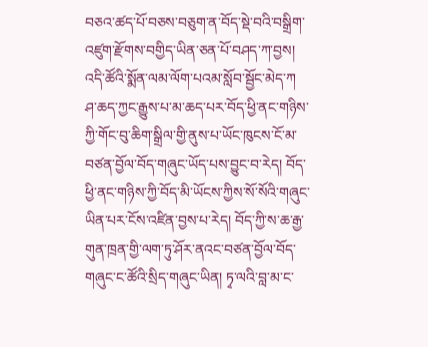བཅའ་ཚད་པོ་བཅས་བཅུག་ན་བོད་སྡེ་བའི་བསྒྲིག་འཛུག་རྫོགས་བགྱིད་ཡིན་ཅན་པོ་བཤད་ཀ་བྱས། འདི་ཚོའི་སྨོན་ལམ་ལོག་པའམ་སློབ་སྦྱོང་མེད་ཀ
ཤ་ཆད་ཀྱང་རྒྱུས་པ་མ་ཆད་པར་བོད་ཕྱི་ནང་གཉིས་ཀྱི་གོང་བུ་ཆིག་སྒྲིལ་གྱི་ནུས་པ་ཡོང་ཁུངས་ངོ་མ་བཙན་བྱོལ་བོད་གཞུང་ཡོད་པས་བྱུང་བ་རེད། བོད་ཕྱི་ནང་གཉིས་ཀྱི་བོད་མི་ཡོངས་ཀྱིས་སོ་སོའི་གཞུང་ཡིན་པར་ངོས་འཛིན་བྱས་པ་རེད། བོད་ཀྱི་ས་ཆ་རྒྱ་གུན་ཁྲན་གྱི་ལག་ཏུ་ཤོར་ནའང་བཙན་བྱོལ་བོད་གཞུང་ང་ཚོའི་སྲིད་གཞུང་ཡིན། ཏྭ་ལའི་བླ་མ་ང་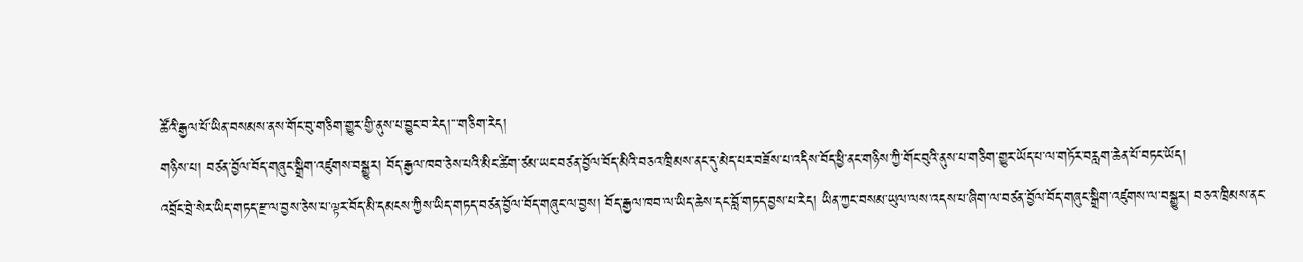ཚོའི་རྒྱལ་པོ་ཡིན་བསམས་ནས་གོང་བུ་གཅིག་གྱུར་གྱི་ནུས་པ་བྱུང་བ་རེད།་་་གཅིག་རེད།
གཉིས་པ། བཙན་བྱོལ་བོད་གཞུང་སྒྲིག་འཛུགས་བསྒྱུར། བོད་རྒྱལ་ཁབ་ཅེས་པའི་མིང་ཚིག་ཙམ་ཡང་བཙན་བྱོལ་བོད་མིའི་བཅའ་ཁྲིམས་ནང་དུ་མེད་པར་བཟོས་པ་འདིས་བོད་ཕྱི་ནང་གཉིས་ཀྱི་གོང་བུའི་ནུས་པ་གཅིག་གྱུར་ཡོད་པ་ལ་གཏོར་བརླག་ཆེན་པོ་བཏང་ཡོད།
འབྲོང་བྲེ་སེར་ཡིད་གཏད་རྫ་ལ་བྱས་ཅེས་པ་ལྟར་བོད་མི་དམངས་ཀྱིས་ཡིད་གཏད་བཙན་བྱོལ་བོད་གཞུང་ལ་བྱས། བོད་རྒྱལ་ཁབ་ལ་ཡིད་ཆེས་དང་བློ་གཏད་བྱས་པ་རེད། ཡིན་ཀྱང་བསམ་ཡུལ་ལས་འདས་པ་ཞིག་ལ་བཙན་བྱོལ་བོད་གཞུང་སྒྲིག་འཛུགས་ལ་བསྒྱུར། བཅའ་ཁྲིམས་ནང་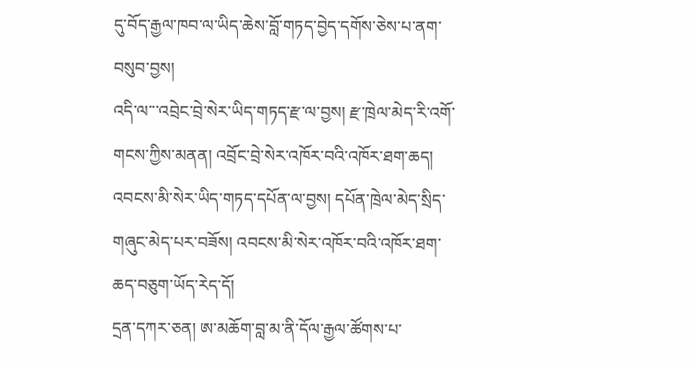དུ་བོད་རྒྱལ་ཁབ་ལ་ཡིད་ཆེས་བློ་གཏད་བྱེད་དགོས་ཅེས་པ་ནག་བསུབ་བྱས།
འདི་ལ་་་འབྲེང་བྲེ་སེར་ཡིད་གཏད་རྫ་ལ་བྱས། རྫ་ཁྲེལ་མེད་རི་འགོ་གངས་ཀྱིས་མནན། འབྲོང་བྲེ་སེར་འཁོར་བའི་འཁོར་ཐག་ཆད། འབངས་མི་སེར་ཡིད་གཏད་དཔོན་ལ་བྱས། དཔོན་ཁྲེལ་མེད་སྲིད་གཞུང་མེད་པར་བཟོས། འབངས་མི་སེར་འཁོར་བའི་འཁོར་ཐག་ཆད་བཅུག་ཡོད་རེད་དོ།
དྲན་དཀར་ཅན། ཨ་མཆོག་བླ་མ་ནི་དོལ་རྒྱལ་ཚོགས་པ་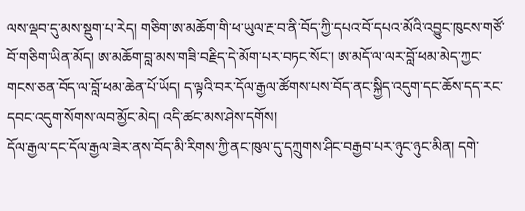ལས་ལྡབ་དུ་མས་སྡུག་པ་རེད། གཅིག་ཨ་མཆོག་གི་ཕ་ཡུལ་རྔ་བ་ནི་བོད་ཀྱི་དཔའ་བོ་དཔའ་མོའི་འབྱུང་ཁུངས་གཙོ་བོ་གཅིག་ཡིན་མོད། ཨ་མཆོག་བླ་མས་གཟི་བརྗིད་དེ་མོག་པར་བཏང་སོང་། ཨ་མདོ་ལ་ལར་བློ་ཕམ་མེད་ཀྱང་གངས་ཅན་བོད་ལ་བློ་ཕམ་ཆེན་པོ་ཡོད། ད་ལྟའི་བར་དོལ་རྒྱལ་ཚོགས་པས་བོད་ནང་སྐྱིད་འདུག་དང་ཆོས་དད་རང་དབང་འདུག་སོགས་ལབ་མྱོང་མེད། འདི་ཚང་མས་ཤེས་དགོས།
དོལ་རྒྱལ་དང་དོལ་རྒྱལ་ཟེར་ནས་བོད་མི་རིགས་ཀྱི་ནང་ཁུལ་དུ་དཀྲུགས་ཤིང་བརྒྱབ་པར་ཉུང་ཉུང་མིན། དགེ་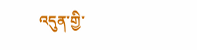འདུན་གྱི་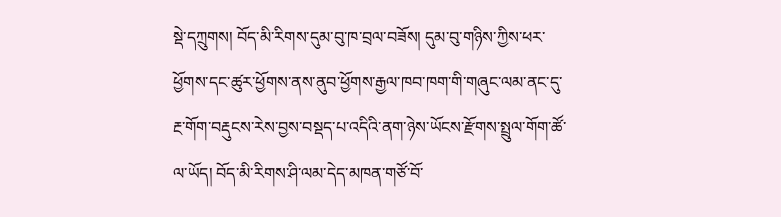སྡེ་དཀྲུགས། བོད་མི་རིགས་དུམ་བུ་ཁ་བྲལ་བཟོས། དུམ་བུ་གཉིས་ཀྱིས་ཕར་ཕྱོགས་དང་ཚུར་ཕྱོགས་ནས་ནུབ་ཕྱོགས་རྒྱལ་ཁབ་ཁག་གི་གཞུང་ལམ་ནང་དུ་རྔ་གོག་བརྡུངས་རེས་བྱས་བསྡད་པ་འདིའི་ནག་ཉེས་ཡོངས་རྫོགས་སྤྲུལ་གོག་ཚོ་ལ་ཡོད། བོད་མི་རིགས་ཤི་ལམ་དེད་མཁན་གཙོ་བོ་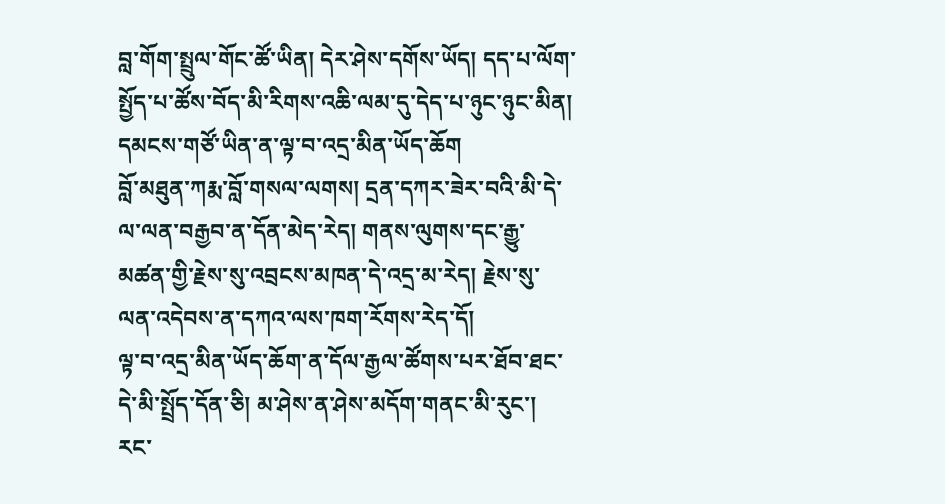བླ་གོག་སྤྲུལ་གོང་ཚོ་ཡིན། དེར་ཤེས་དགོས་ཡོད། དད་པ་ལོག་སྤྱོད་པ་ཚོས་བོད་མི་རིགས་འཆི་ལམ་དུ་དེད་པ་ཉུང་ཉུང་མིན།
དམངས་གཙོ་ཡིན་ན་ལྟ་བ་འདྲ་མིན་ཡོད་ཆོག
བློ་མཐུན་ཀརྨ་བློ་གསལ་ལགས། དྲན་དཀར་ཟེར་བའི་མི་དེ་ལ་ལན་བརྒྱབ་ན་དོན་མེད་རེད། གནས་ལུགས་དང་རྒྱུ་མཚན་གྱི་རྗེས་སུ་འབྲངས་མཁན་དེ་འདྲ་མ་རེད། རྗེས་སུ་ལན་འདེབས་ན་དཀའ་ལས་ཁག་རོགས་རེད་དོ།
ལྟ་བ་འདྲ་མིན་ཡོད་ཆོག་ན་དོལ་རྒྱལ་ཚོགས་པར་ཐོབ་ཐང་དེ་མི་སྤྲོད་དོན་ཅི། མ་ཤེས་ན་ཤེས་མདོག་གནང་མི་རུང་།
རང་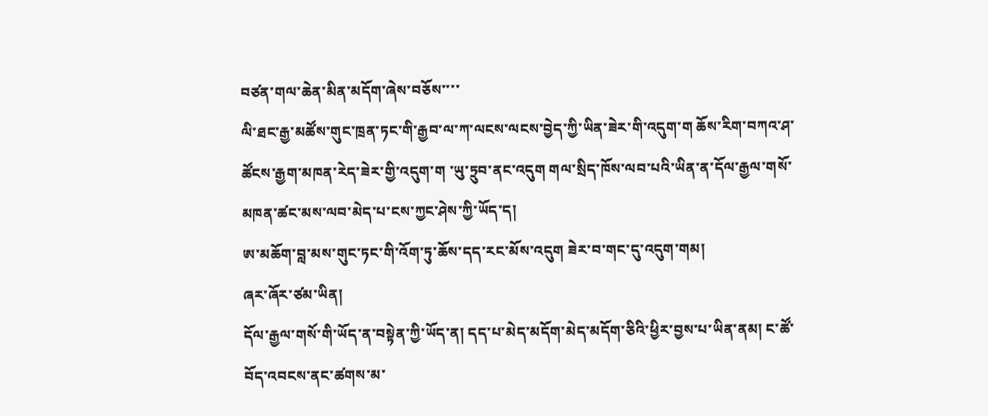བཙན་གལ་ཆེན་མིན་མདོག་ཞེས་བཅོས་་་་
ལི་ཐང་རྒྱ་མཚོས་གུང་ཁྲན་ཏང་གི་རྒྱབ་ལ་ཀ་ལངས་ལངས་བྱེད་ཀྱི་ཡིན་ཟེར་གི་འདུག་ག ཆོས་རིག་བཀའ་ཤ་ཚོངས་རྒྱག་མཁན་རེད་ཟེར་གྱི་འདུག་ག ་ཡུ་ཏྲུབ་ནང་འདུག གལ་སྲིད་ཁོས་ལབ་པའི་ཡིན་ན་དོལ་རྒྱལ་གསོ་མཁན་ཚང་མས་ལབ་མེད་པ་ངས་ཀྱང་ཤེས་ཀྱི་ཡོད་ད།
ཨ་མཆོག་བླ་མས་གུང་ཏང་གི་འོག་ཏུ་ཆོས་དད་རང་མོས་འདུག ཟེར་བ་གང་དུ་འདུག་གམ།
ཞར་ཞོར་ཙམ་ཡིན།
དོལ་རྒྱལ་གསོ་གི་ཡོད་ན་བསྟེན་ཀྱི་ཡོད་ན། དད་པ་མེད་མདོག་མེད་མདོག་ཅིའི་ཕྱིར་བྱས་པ་ཡིན་ནམ། ང་ཚོ་བོད་འབངས་ནང་ཚགས་མ་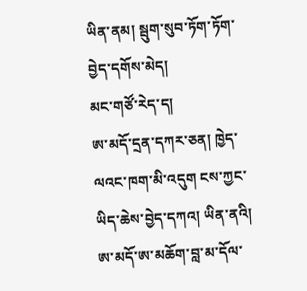ཡིན་ནམ། སྦུག་སུབ་ཏོག་ཏོག་བྱེད་དགོས་མེད།
མང་གཙོ་རེད་ད།
ཨ་མདོ་དྲན་དཀར་ཅན། ཁྱེད་ལའང་ཁག་མི་འདུག ངས་ཀྱང་ཡིད་ཆེས་བྱེད་དཀའ། ཡིན་ནའི། ཨ་མདོ་ཨ་མཆོག་བླ་མ་དོལ་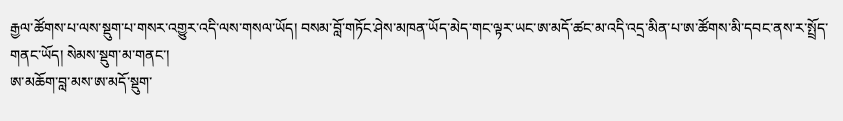རྒྱལ་ཚོགས་པ་ལས་སྡུག་པ་གསར་འགྱུར་འདི་ལས་གསལ་ཡོད། བསམ་བློ་གཏོང་ཤེས་མཁན་ཡོད་མེད་གང་ལྟར་ཡང་ཨ་མདོ་ཚང་མ་འདི་འདྲ་མིན་པ་ཨ་ཚོགས་མི་དབང་ནས་ར་སྤྲོད་གནང་ཡོད། སེམས་སྡུག་མ་གནང་།
ཨ་མཆོག་བླ་མས་ཨ་མདོ་སྡུག་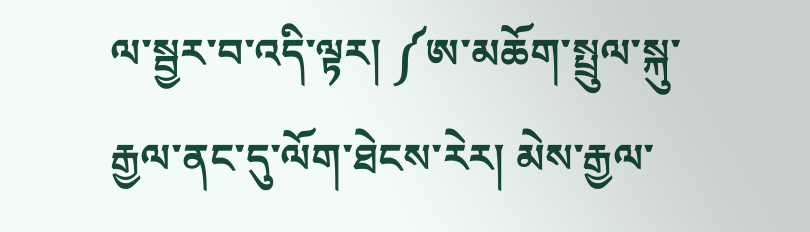ལ་སྦྱར་བ་འདི་ལྟར། ༼ཨ་མཆོག་སྤྲུལ་སྐུ་རྒྱལ་ནང་དུ་ལོག་ཐེངས་རེར། མེས་རྒྱལ་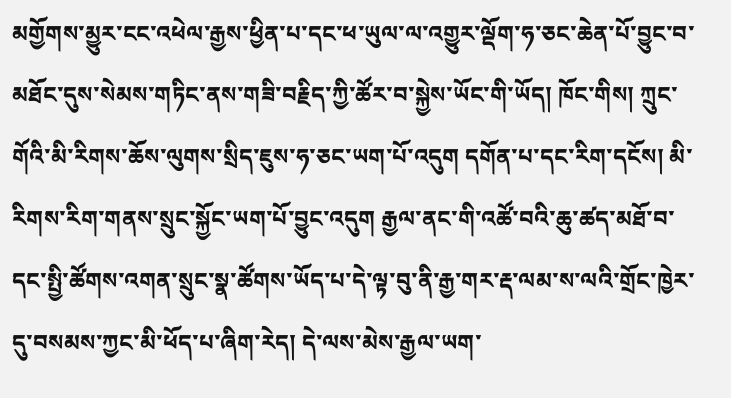མགྱོགས་མྱུར་ངང་འཕེལ་རྒྱས་ཕྱིན་པ་དང་ཕ་ཡུལ་ལ་འགྱུར་ལྡོག་ཧ་ཅང་ཆེན་པོ་བྱུང་བ་མཐོང་དུས་སེམས་གཏིང་ནས་གཟི་བརྗིད་ཀྱི་ཚོར་བ་སྐྱེས་ཡོང་གི་ཡོད། ཁོང་གིས། ཀྲུང་གོའི་མི་རིགས་ཆོས་ལུགས་སྲིད་ཇུས་ཧ་ཅང་ཡག་པོ་འདུག དགོན་པ་དང་རིག་དངོས། མི་རིགས་རིག་གནས་སྲུང་སྐྱོང་ཡག་པོ་བྱུང་འདུག རྒྱལ་ནང་གི་འཚོ་བའི་ཆུ་ཚད་མཐོ་བ་དང་སྤྱི་ཚོགས་འགན་སྲུང་སྣ་ཚོགས་ཡོད་པ་དེ་ལྟ་བུ་ནི་རྒྱ་གར་རྡ་ལམ་ས་ལའི་གྲོང་ཁྱེར་དུ་བསམས་ཀྱང་མི་ཕོད་པ་ཞིག་རེད། དེ་ལས་མེས་རྒྱལ་ཡག་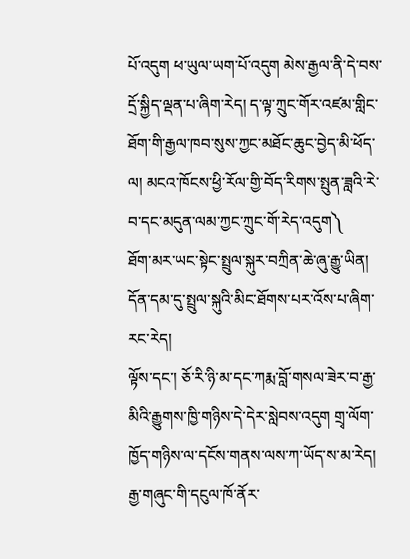པོ་འདུག ཕ་ཡུལ་ཡག་པོ་འདུག མེས་རྒྱལ་ནི་དེ་བས་དྲོ་སྐྱིད་ལྡན་པ་ཞིག་རེད། ད་ལྟ་ཀྲུང་གོར་འཛམ་གླིང་ཐོག་གི་རྒྱལ་ཁབ་སུས་ཀྱང་མཐོང་ཆུང་བྱེད་མི་ཕོད་ལ། མངའ་ཁོངས་ཕྱི་རོལ་གྱི་བོད་རིགས་སྤུན་ཟླའི་རེ་བ་དང་མདུན་ལམ་ཀྱང་ཀྲུང་གོ་རེད་འདུག༽
ཐོག་མར་ཡང་སྟེང་སྤྲུལ་སྐུར་བཀྲིན་ཆེ་ཞུ་རྒྱུ་ཡིན། དོན་དམ་དུ་སྤྲུལ་སྐུའི་མིང་ཐོགས་པར་འོས་པ་ཞིག་རང་རེད།
ལྟོས་དང་། ཅོ་རི་ཉི་མ་དང་ཀརྨ་བློ་གསལ་ཟེར་བ་རྒྱ་མིའི་རྒྱུགས་ཁྱི་གཉིས་དེ་དེར་སླེབས་འདུག གྲྭ་ལོག་ཁྱོད་གཉིས་ལ་དངོས་གནས་ལས་ཀ་ཡོད་ས་མ་རེད། རྒྱ་གཞུང་གི་དངུལ་ཁོ་ནོར་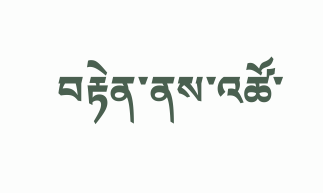བརྟེན་ནས་འཚོ་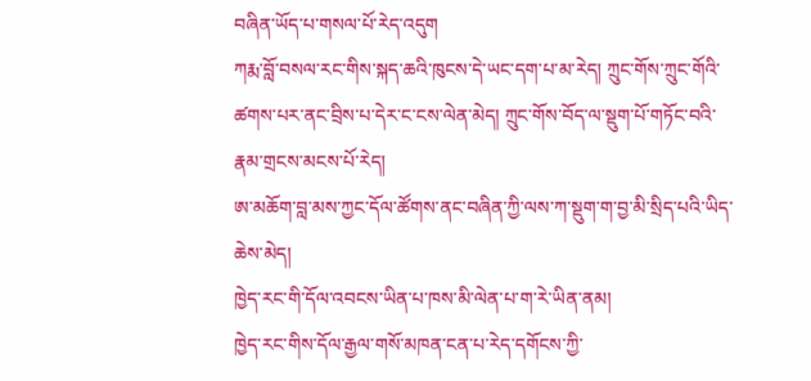བཞིན་ཡོད་པ་གསལ་པོ་རེད་འདུག
ཀརྨ་བློ་བསལ་རང་གིས་སྐད་ཆའི་ཁུངས་དེ་ཡང་དག་པ་མ་རེད། ཀྲུང་གོས་ཀྲུང་གོའི་ཚགས་པར་ནང་བྲིས་པ་དེར་ང་ངས་ལེན་མེད། ཀྲུང་གོས་བོད་ལ་སྡུག་པོ་གཏོང་བའི་རྣམ་གྲངས་མངས་པོ་རེད།
ཨ་མཆོག་བླ་མས་ཀྱང་དོལ་ཚོགས་ནང་བཞིན་ཀྱི་ལས་ཀ་སྡུག་ག་བྱ་མི་སྲིད་པའི་ཡིད་ཆེས་མེད།
ཁྱེད་རང་གི་དོལ་འབངས་ཡིན་པ་ཁས་མི་ལེན་པ་ག་རེ་ཡིན་ནམ།
ཁྱེད་རང་གིས་དོལ་རྒྱལ་གསོ་མཁན་ངན་པ་རེད་དགོངས་ཀྱི་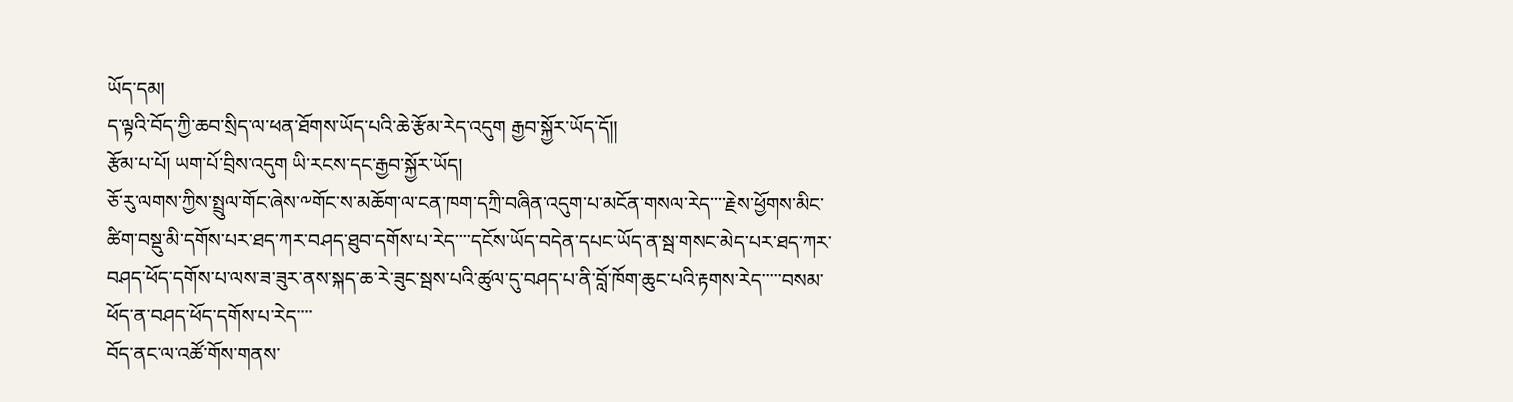ཡོད་དམ།
ད་ལྟའི་བོད་ཀྱི་ཆབ་སྲིད་ལ་ཕན་ཐོགས་ཡོད་པའི་ཆེ་རྩོམ་རེད་འདུག རྒྱབ་སྐྱོར་ཡོད་དོ།།
རྩོམ་པ་པོ། ཡག་པོ་བྲིས་འདུག ཡི་རངས་དང་རྒྱབ་སྐྱོར་ཡོད།
ཅོ་རུ་ལགས་ཀྱིས་སྤྲུལ་གོང་ཞེས་༸གོང་ས་མཆོག་ལ་ངན་ཁག་དཀྲི་བཞིན་འདུག་པ་མངོན་གསལ་རེད་་་་རྗེས་ཕྱོགས་མིང་ཚིག་བསྡུ་མི་དགོས་པར་ཐད་ཀར་བཤད་ཐུབ་དགོས་པ་རེད་་་་དངོས་ཡོད་བདེན་དཔང་ཡོད་ན་སྦ་གསང་མེད་པར་ཐད་ཀར་བཤད་ཕོད་དགོས་པ་ལས་ཟ་ཟུར་ནས་སྐད་ཆ་རེ་ཟུང་སྦས་པའི་ཚུལ་དུ་བཤད་པ་ནི་བློ་ཁོག་ཆུང་པའི་རྟགས་རེད་་་་་བསམ་ཕོད་ན་བཤད་ཕོད་དགོས་པ་རེད་་་་
བོད་ནང་ལ་འཚོ་གོས་གནས་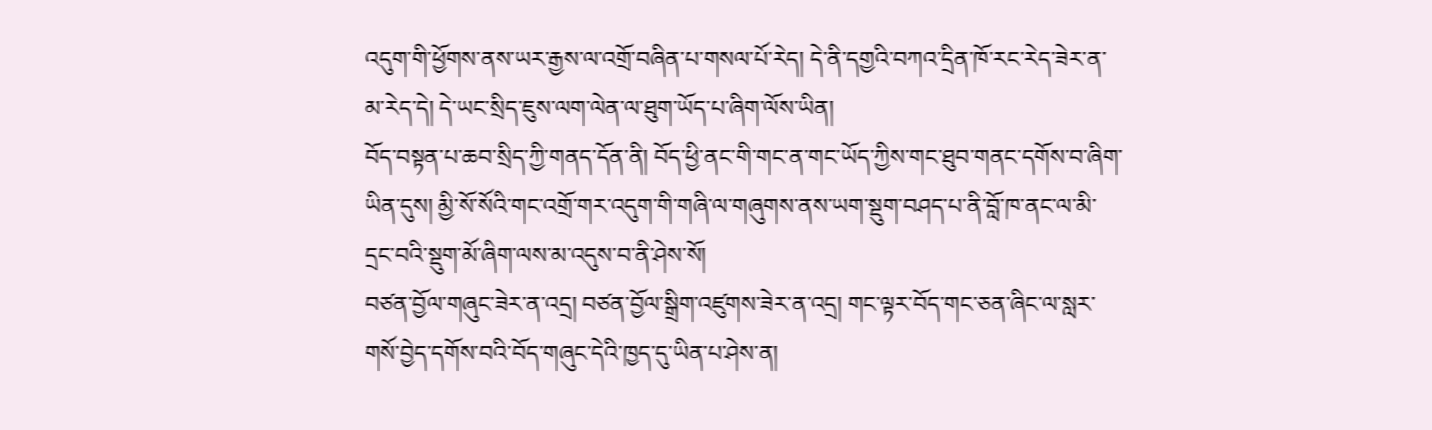འདུག་གི་ཕྱོགས་ནས་ཡར་རྒྱས་ལ་འགྲོ་བཞིན་པ་གསལ་པོ་རེད། དེ་ནི་དགྱའི་བཀའ་དྲིན་ཁོ་རང་རེད་ཟེར་ན་མ་རེད་དེ། དེ་ཡང་སྲིད་ཇུས་ལག་ལེན་ལ་ཐུག་ཡོད་པ་ཞིག་ལོས་ཡིན།
བོད་བསྟན་པ་ཆབ་སྲིད་ཀྱི་གནད་དོན་ནི། བོད་ཕྱི་ནང་གི་གང་ན་གང་ཡོད་ཀྱིས་གང་ཐུབ་གནང་དགོས་བ་ཞིག་ཡིན་དུས། མྱི་སོ་སོའི་གང་འགྲོ་གར་འདུག་གི་གཞི་ལ་གཞུགས་ནས་ཡག་སྡུག་བཤད་པ་ནི་བློ་ཁ་ནང་ལ་མི་དྲང་བའི་སྡུག་མོ་ཞིག་ལས་མ་འདུས་བ་ནི་ཤེས་སོ།
བཙན་བྱོལ་གཞུང་ཟེར་ན་འདྲ། བཙན་བྱོལ་སྒྲིག་འཛུགས་ཟེར་ན་འདྲ། གང་ལྟར་བོད་གང་ཅན་ཞིང་ལ་སླར་གསོ་བྱེད་དགོས་བའི་བོད་གཞུང་དེའི་ཁྱད་དུ་ཡིན་པ་ཤེས་ན།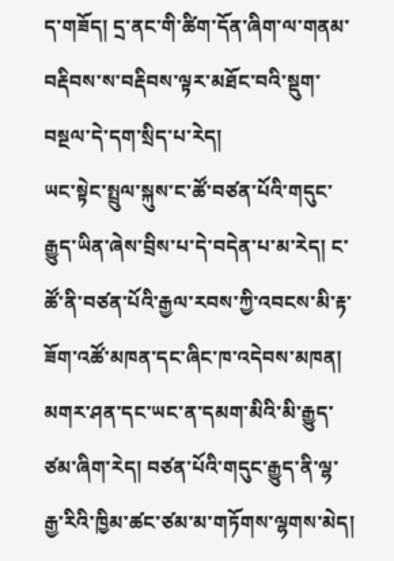ད་གཟོད། དྲ་ནང་གི་ཚིག་དོན་ཞིག་ལ་གནམ་བརྡིབས་ས་བརྡིབས་ལྟར་མཐོང་བའི་སྡུག་བསྔལ་དེ་དག་སྲིད་པ་རེད།
ཡང་སྟེང་སྤྲུལ་སྐུས་ང་ཚོ་བཙན་པོའི་གདུང་རྒྱུད་ཡིན་ཞེས་བྲིས་པ་དེ་བདེན་པ་མ་རེད། ང་ཚོ་ནི་བཙན་པོའི་རྒྱལ་རབས་ཀྱི་འབངས་མི་རྟ་ཟོག་འཚོ་མཁན་དང་ཞིང་ཁ་འདེབས་མཁན། མགར་ཤན་དང་ཡང་ན་དམག་མིའི་མི་རྒྱུད་ཙམ་ཞིག་རེད། བཙན་པོའི་གདུང་རྒྱུད་ནི་ལྷ་རྒྱ་རིའི་ཁྱིམ་ཚང་ཙམ་མ་གཏོགས་ལྷགས་མེད།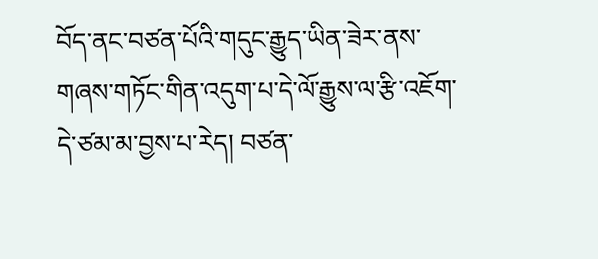བོད་ནང་བཙན་པོའི་གདུང་རྒྱུད་ཡིན་ཟེར་ནས་གཞས་གཏོང་གིན་འདུག་པ་དེ་ལོ་རྒྱུས་ལ་རྩི་འཇོག་དེ་ཙམ་མ་བྱས་པ་རེད། བཙན་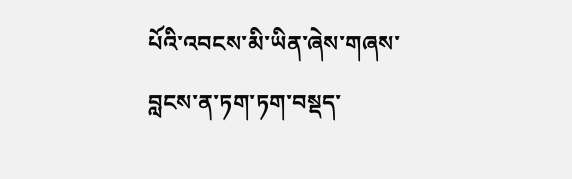པོའི་འབངས་མི་ཡིན་ཞེས་གཞས་བླངས་ན་ཏག་ཏག་བསྡད་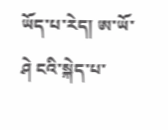ཡོད་པ་རེད། ཨ་ཡོ་ཤེ ངའི་སྐེད་པ་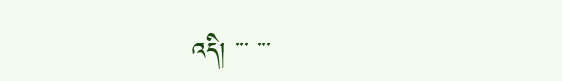འདི། ་་་ ་་་